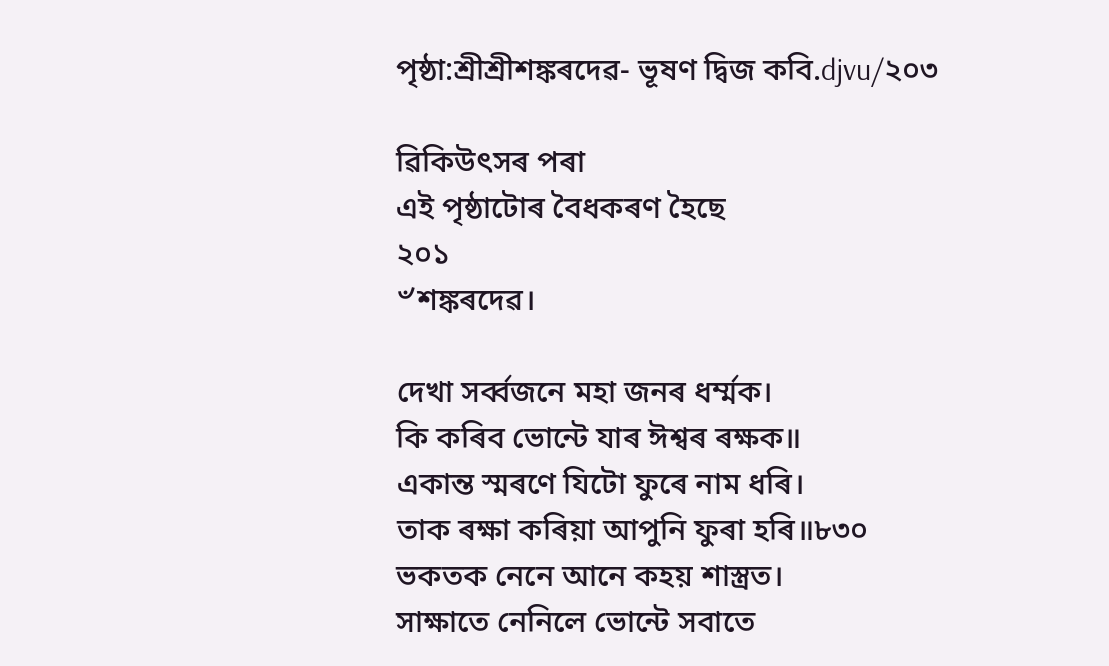পৃষ্ঠা:শ্ৰীশ্ৰীশঙ্কৰদেৱ- ভূষণ দ্বিজ কবি.djvu/২০৩

ৱিকিউৎসৰ পৰা
এই পৃষ্ঠাটোৰ বৈধকৰণ হৈছে
২০১
৺শঙ্কৰদেৱ।

দেখা সৰ্ব্বজনে মহা জনৰ ধৰ্ম্মক।
কি কৰিব ভোন্টে যাৰ ঈশ্বৰ ৰক্ষক॥
একান্ত স্মৰণে যিটো ফুৰে নাম ধৰি।
তাক ৰক্ষা কৰিয়া আপুনি ফুৰা হৰি॥৮৩০
ভকতক নেনে আনে কহয় শাস্ত্ৰত।
সাক্ষাতে নেনিলে ভোন্টে সবাতে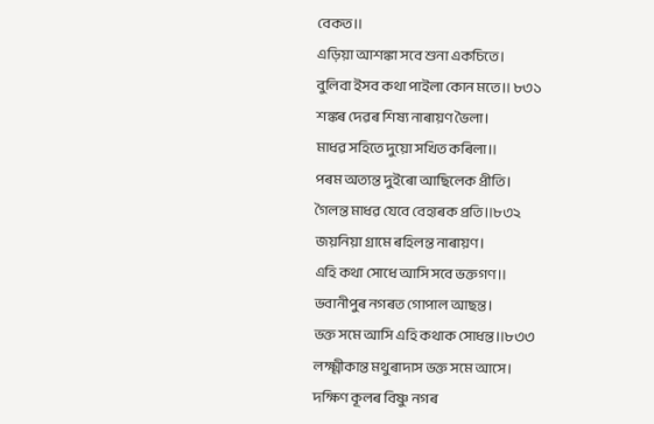বেকত॥
এড়িয়া আশঙ্কা সবে শুনা একচিতে।
বুলিবা ইসব কথা পাইলা কোন মতে॥ ৮৩১
শঙ্কৰ দেৱৰ শিষ্য নাৰায়ণ ভৈলা।
মাধৱ সহিতে দুয়ো সখিত কৰিলা॥
পৰম অত্যন্ত দুইৰো আছিলেক প্ৰীতি।
গৈলন্ত মাধৱ যেবে বেহাৰক প্ৰতি॥৮৩২
জয়নিয়া গ্ৰামে ৰহিলন্ত নাৰায়ণ।
এহি কথা সোধে আসি সবে ভক্তগণ॥
ভবানীপুৰ নগৰত গোপাল আছন্ত।
ভক্ত সমে আসি এহি কথাক সোধন্ত॥৮৩৩
লক্ষ্মীকান্ত মথুৰাদাস ভক্ত সমে আসে।
দক্ষিণ কূলৰ বিষ্ণু নগৰ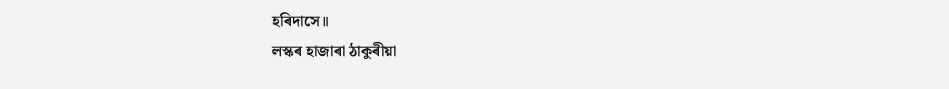হৰিদাসে॥
লস্কৰ হাজাৰা ঠাকুৰীয়া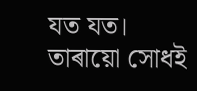যত যত।
তাৰায়ো সোধই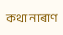কথা নাৰাণ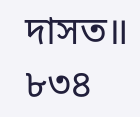দাসত॥ ৮৩৪